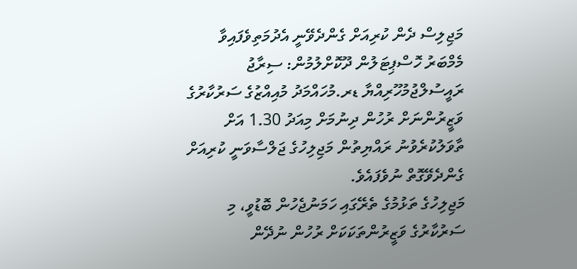މަޖިލިސް ދެން ކުރިއަށް ގެންދެވޭނީ އެދުމަތިވެފައިވާ މެމްބަރު ހޮސްޕިޓަލުން ދޫކޮށްލުމުން: ސިރާޖު
ރައީސުލްޖުމުހޫރިއްޔާ ޑރ.މުހައްމަދު މުއިއްޒުގެ ސަރުކާރުގެ ވަޒީރުންނަށް ރުހުން ދިނުމަށް މިއަދު 1.30 އަށް ތާވަލުކުރެވުނު ރައްޔިތުން މަޖިލިހުގެ ޖަލްސާވަނީ ކުރިއަށް ގެންދެވޭގޮތް ނުވެފައެވެ.
މަޖިލިހުގެ ތަޅުމުގެ ތެރޭގައި ހަމަނުޖެހުން ބޮޑުވީ، މި ސަރުކާރުގެ ވަޒީރުންތަކަކަށް ރުހުން ނުދޭން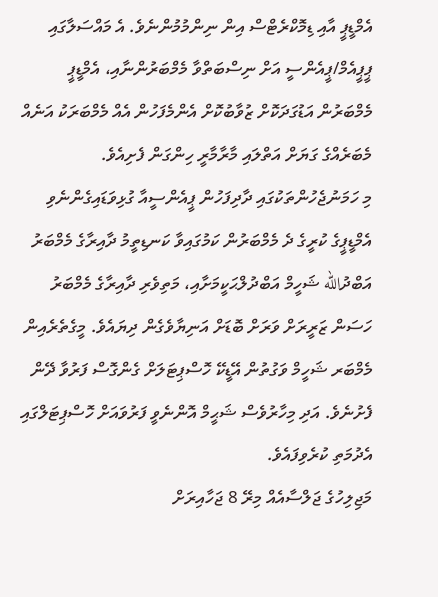އެމްޑީޕީ އާއި ޑިމޮކްރެޓްސް އިން ނިންމުމުންނެވެ. އެ މައްސަލާގައި ޕީޕީއެމް/ޕީއެންސީ އަށް ނިސްބަތްވާ މެމްބަރުންނާއި، އެމްޑީޕީ މެމްބަރުން އަޑުގަދަކޮށް ޒުވާބުކޮށް އެންމެފަހުން އެއް މެމްބަރަކު އަނެއް މެބަރެއްގެ ގަޔަށް އަތްލައި މާރާމާރީ ހިންގަން ފެށިއެވެ.
މި ހަމަނުޖެހުންތަކުގައި ދާދިފަހުން ޕީއެންސީއާ ގުޅިވަޑައިގެންނެވި އެމްޑީޕީގެ ކުރީގެ ދެ މެމްބަރުން ކަމުގައިވާ ކަނޑިތީމު ދާއިރާގެ މެމްބަރު އަބްދުالله ޝަހީމް އަބްދުލްޙަކީމަށާއި، މަތިވެރި ދާއިރާގެ މެމްބަރު ހަސަން ޒަރީރަށް ވަރަށް ބޮޑަށް އަނިޔާވެގެން ދިޔައެވެ. މީގެތެރެއިން މެމްބަރ ޝަހީމް ވަގުތުން އޭޑީކޭ ހޮސްޕިޓަލަށް ގެންގޮސް ފަރުވާ ދޭން ފެށުނެވެ. އަދި މިހާރުވެސް ޝަޙީމް އޮންނެވީ ފަރުވައަށް ހޮސްޕިޓަލްގައި އެދުމަތި ކުރެވިފައެވެ.
މަޖިލިހުގެ ޖަލްސާއެއް މިރޭ 8 ޖަހާއިރަށް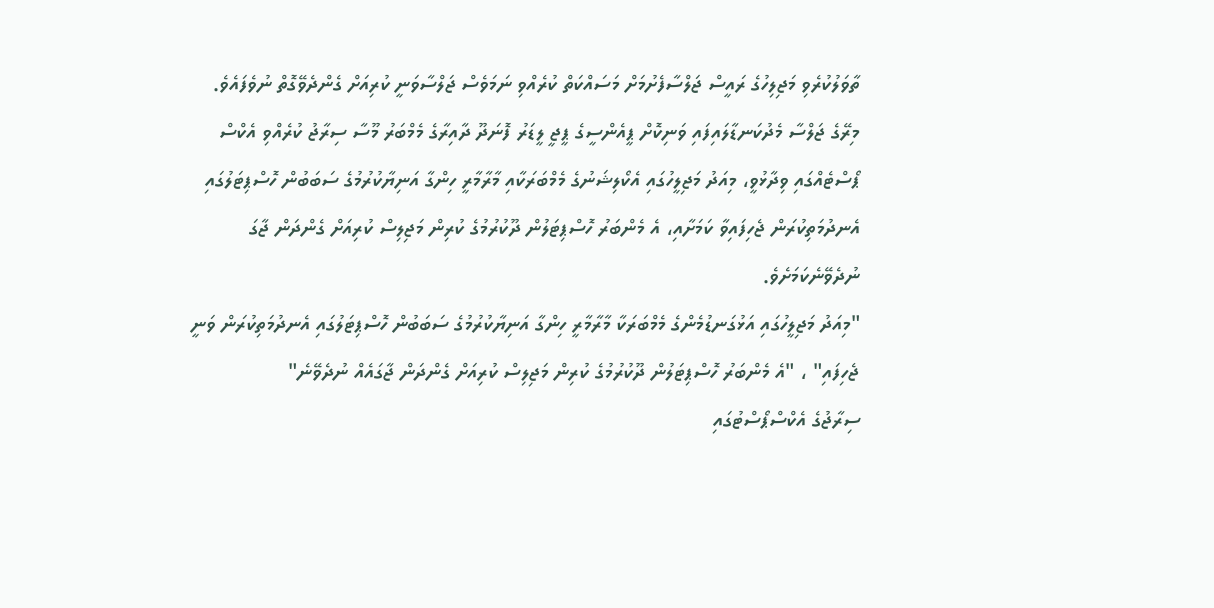ތާވަލުކުރެވި މަޖިލިހުގެ ރައީސް ޖަލްސާފެށުމަށް މަސައްކަތް ކުރެއްވި ނަމަވެސް ޖަލްސާވަނީ ކުރިއަށް ގެންދެވޭގޮތް ނުވެފައެވެ.
މިރޭގެ ޖަލްސާ މެދުކަނޑާލައިފައި ވަނިކޮށް ޕީއެންސީގެ ޕީޖީ ލީޑަރު ފޮނަދޫ ދާއިރާގެ މެމްބަރު މޫސާ ސިރާޖު ކުރެއްވި އެކްސް ޕޯސްޓެއްގައި ވިދާޅުވީ، މިއަދު މަޖިލީހުގައި އެކޯލިޝަނުގެ މެމްބަރަކާއި މާރާމާރީ ހިންގާ އަނިޔާކުރުމުގެ ސަބަބުން ހޮސްޕިޓަލުގައި އެނދުމަތިކުރަން ޖެހިފައިވާ ކަމަށާއި، އެ މެންބަރު ހޮސްޕިޓަލުން ދޫކުރުމުގެ ކުރިން މަޖިލިސް ކުރިއަށް ގެންދަން ޖާގަ ނުދެވޭނެކަމަށެވެ.
"މިއަދު މަޖިލީހުގައި އަޅުގަނޑުމެންގެ މެމްބަރަކާ މާރާމާރީ ހިންގާ އަނިޔާކުރުމުގެ ސަބަބުން ހޮސްޕިޓަލުގައި އެނދުމަތިކުރަން ވަނީ ޖެހިފައި" ، "އެ މެންބަރު ހޮސްޕިޓަލުން ދޫކުރުމުގެ ކުރިން މަޖިލިސް ކުރިއަށް ގެންދަން ޖާގައެއް ނުދެވޭނެ"
ސިރާޖުގެ އެކްސްޕޯސްޓުގައި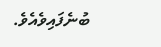ބުނެފައިވެއެވެ.